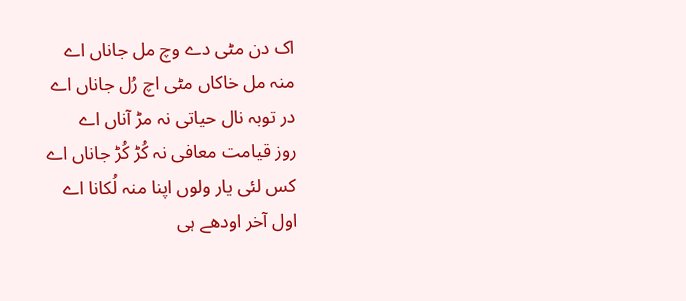اک دن مٹی دے وچ مل جاناں اے
منہ مل خاکاں مٹی اچ رُل جاناں اے
در توبہ نال حیاتی نہ مڑ آناں اے
روز قیامت معافی نہ کُڑ کُڑ جاناں اے
کس لئی یار ولوں اپنا منہ لُکانا اے
اول آخر اودھے ہی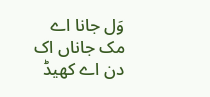وَل جانا اے
مک جاناں اک دن اے کھیڈ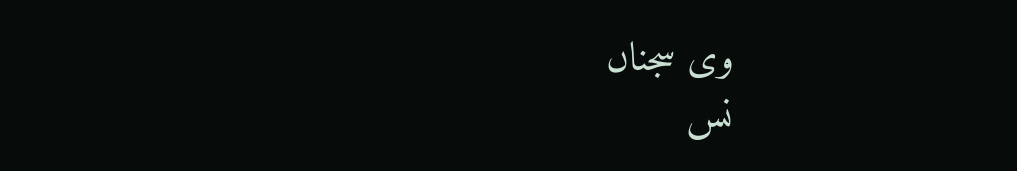وی سجناں
نس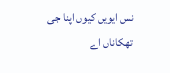نس ایویں کیوں اپنا جی تھکاناں اے